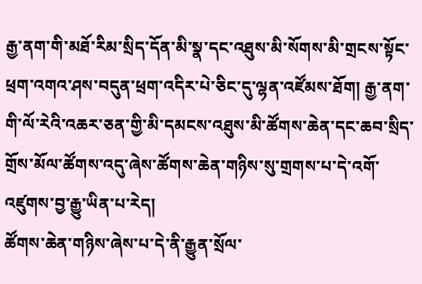རྒྱ་ནག་གི་མཐོ་རིམ་སྲིད་དོན་མི་སྣ་དང་འཐུས་མི་སོགས་མི་གྲངས་སྟོང་ཕྲག་འགའ་ཤས་བདུན་ཕྲག་འདིར་པེ་ཅིང་དུ་ལྷན་འཛོམས་ཐོག། རྒྱ་ནག་གི་ལོ་རེའི་འཆར་ཅན་གྱི་མི་དམངས་འཐུས་མི་ཚོགས་ཆེན་དང་ཆབ་སྲིད་གྲོས་མོལ་ཚོགས་འདུ་ཞེས་ཚོགས་ཆེན་གཉིས་སུ་གྲགས་པ་དེ་འགོ་འཛུགས་བྱ་རྒྱུ་ཡིན་པ་རེད།
ཚོགས་ཆེན་གཉིས་ཞེས་པ་དེ་ནི་རྒྱུན་སྲོལ་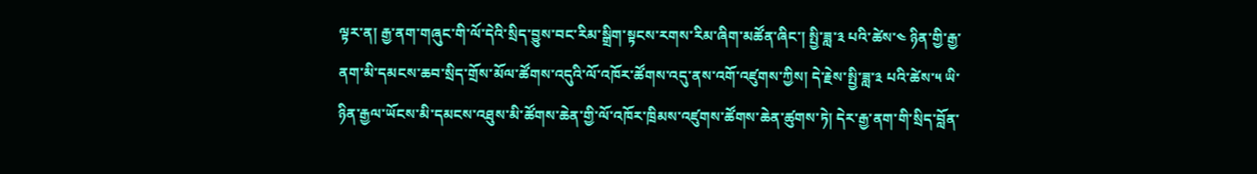ལྟར་ན། རྒྱ་ནག་གཞུང་གི་ལོ་དེའི་སྲིད་བྱུས་བང་རིམ་སྒྲིག་སྟངས་རགས་རིམ་ཞིག་མཚོན་ཞིང་། སྤྱི་ཟླ་༣ པའི་ཚེས་༤ ཉིན་གྱི་རྒྱ་ནག་མི་དམངས་ཆབ་སྲིད་གྲོས་མོལ་ཚོགས་འདུའི་ལོ་འཁོར་ཚོགས་འདུ་ནས་འགོ་འཛུགས་ཀྱིས། དེ་རྗེས་སྤྱི་ཟླ་༣ པའི་ཚེས་༥ ཡི་ཉིན་རྒྱལ་ཡོངས་མི་དམངས་འཐུས་མི་ཚོགས་ཆེན་གྱི་ལོ་འཁོར་ཁྲིམས་འཛུགས་ཚོགས་ཆེན་ཚུགས་ཏེ། དེར་རྒྱ་ནག་གི་སྲིད་བློན་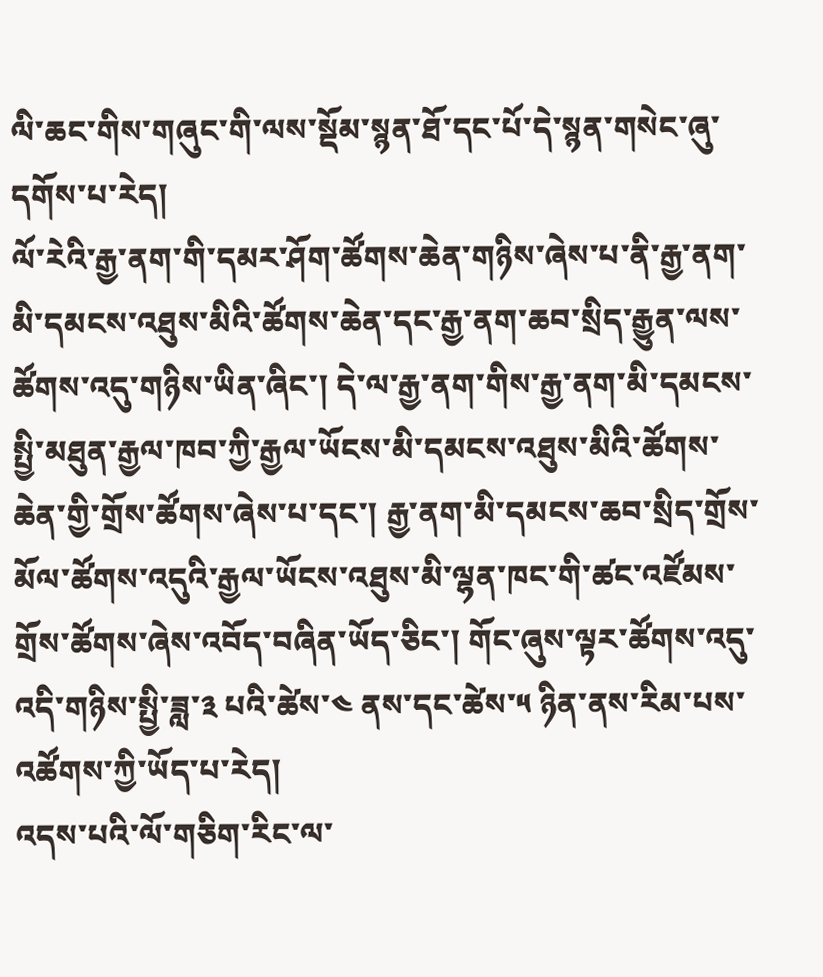ལི་ཆང་གིས་གཞུང་གི་ལས་སྡོམ་སྙན་ཐོ་དང་པོ་དེ་སྙན་གསེང་ཞུ་དགོས་པ་རེད།
ལོ་རེའི་རྒྱ་ནག་གི་དམར་ཤོག་ཚོགས་ཆེན་གཉིས་ཞེས་པ་ནི་རྒྱ་ནག་མི་དམངས་འཐུས་མིའི་ཚོགས་ཆེན་དང་རྒྱ་ནག་ཆབ་སྲིད་རྒྱུན་ལས་ཚོགས་འདུ་གཉིས་ཡིན་ཞིང་། དེ་ལ་རྒྱ་ནག་གིས་རྒྱ་ནག་མི་དམངས་སྤྱི་མཐུན་རྒྱལ་ཁབ་ཀྱི་རྒྱལ་ཡོངས་མི་དམངས་འཐུས་མིའི་ཚོགས་ཆེན་གྱི་གྲོས་ཚོགས་ཞེས་པ་དང་། རྒྱ་ནག་མི་དམངས་ཆབ་སྲིད་གྲོས་མོལ་ཚོགས་འདུའི་རྒྱལ་ཡོངས་འཐུས་མི་ལྷན་ཁང་གི་ཚང་འཛོམས་གྲོས་ཚོགས་ཞེས་འབོད་བཞིན་ཡོད་ཅིང་། གོང་ཞུས་ལྟར་ཚོགས་འདུ་འདི་གཉིས་སྤྱི་ཟླ་༣ པའི་ཚེས་༤ ནས་དང་ཚེས་༥ ཉིན་ནས་རིམ་པས་འཚོགས་ཀྱི་ཡོད་པ་རེད།
འདས་པའི་ལོ་གཅིག་རིང་ལ་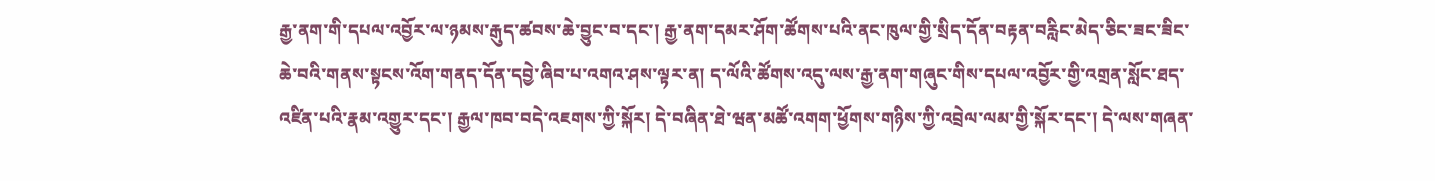རྒྱ་ནག་གི་དཔལ་འབྱོར་ལ་ཉམས་རྒུད་ཚབས་ཆེ་བྱུང་བ་དང་། རྒྱ་ནག་དམར་ཤོག་ཚོགས་པའི་ནང་ཁུལ་གྱི་སྲིད་དོན་བརྟན་བརླིང་མེད་ཅིང་ཟང་ཟིང་ཆེ་བའི་གནས་སྟངས་འོག་གནད་དོན་དབྱེ་ཞིབ་པ་འགའ་ཤས་ལྟར་ན། ད་ལོའི་ཚོགས་འདུ་ལས་རྒྱ་ནག་གཞུང་གིས་དཔལ་འབྱོར་གྱི་འགྲན་སློང་ཐད་འཛིན་པའི་རྣམ་འགྱུར་དང་། རྒྱལ་ཁབ་བདེ་འཇགས་ཀྱི་སྐོར། དེ་བཞིན་ཐེ་ཝན་མཚོ་འགག་ཕྱོགས་གཉིས་ཀྱི་འབྲེལ་ལམ་གྱི་སྐོར་དང་། དེ་ལས་གཞན་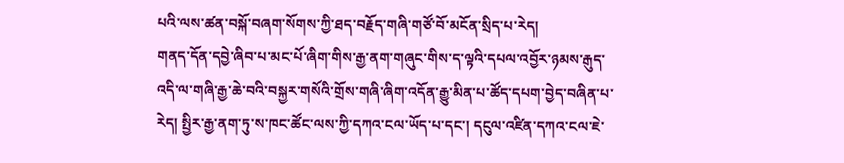པའི་ལས་ཚན་བསྐོ་བཞག་སོགས་ཀྱི་ཐད་བརྗོད་གཞི་གཙོ་བོ་མངོན་སྲིད་པ་རེད།
གནད་དོན་དབྱེ་ཞིབ་པ་མང་པོ་ཞིག་གིས་རྒྱ་ནག་གཞུང་གིས་ད་ལྟའི་དཔལ་འབྱོར་ཉམས་རྒུད་འདི་ལ་གཞི་རྒྱ་ཆེ་བའི་བསྐྱར་གསོའི་གྲོས་གཞི་ཞིག་འདོན་རྒྱུ་མིན་པ་ཚོད་དཔག་བྱེད་བཞིན་པ་རེད། སྤྱིར་རྒྱ་ནག་ཏུ་ས་ཁང་ཚོང་ལས་ཀྱི་དཀའ་ངལ་ཡོད་པ་དང་། དངུལ་འཛིན་དཀའ་ངལ་ཇེ་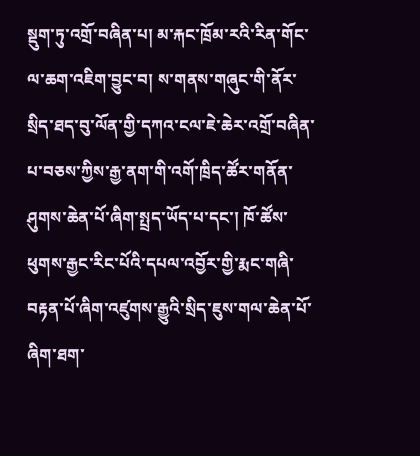སྡུག་ཏུ་འགྲོ་བཞིན་པ། མ་རྐང་ཁྲོམ་རའི་རིན་གོང་ལ་ཆག་འཇིག་བྱུང་བ། ས་གནས་གཞུང་གི་ནོར་སྲིད་ཐད་བུ་ལོན་གྱི་དཀའ་ངལ་ཇེ་ཆེར་འགྲོ་བཞིན་པ་བཅས་ཀྱིས་རྒྱ་ནག་གི་འགོ་ཁྲིད་ཚོར་གནོན་ཤུགས་ཆེན་པོ་ཞིག་སྤྲད་ཡོད་པ་དང་། ཁོ་ཚོས་ཕུགས་རྒྱང་རིང་པོའི་དཔལ་འབྱོར་གྱི་རྨང་གཞི་བརྟན་པོ་ཞིག་འཛུགས་རྒྱུའི་སྲིད་ཇུས་གལ་ཆེན་པོ་ཞིག་ཐག་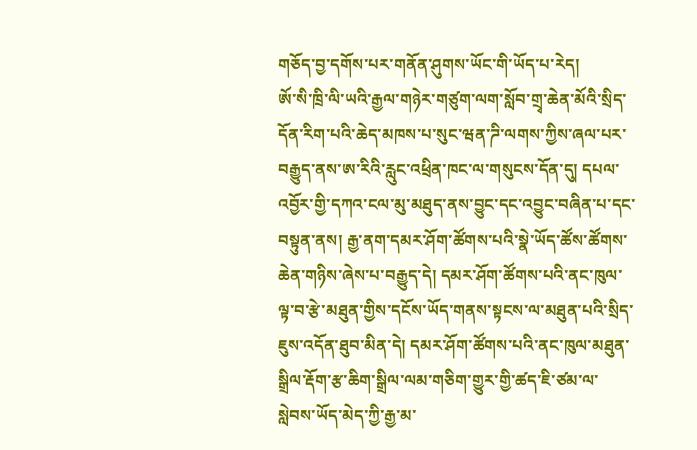གཅོད་བྱ་དགོས་པར་གནོན་ཤུགས་ཡོང་གི་ཡོད་པ་རེད།
ཨོ་སི་ཁྲི་ལི་ཡའི་རྒྱལ་གཉེར་གཙུག་ལག་སློབ་གྲྭ་ཆེན་མོའི་སྲིད་དོན་རིག་པའི་ཆེད་མཁས་པ་སུང་ཝན་ཌི་ལགས་ཀྱིས་ཞལ་པར་བརྒྱུད་ནས་ཨ་རིའི་རླུང་འཕྲིན་ཁང་ལ་གསུངས་དོན་དུ། དཔལ་འབྱོར་གྱི་དཀའ་ངལ་མུ་མཐུད་ནས་བྱུང་དང་འབྱུང་བཞིན་པ་དང་བསྟུན་ནས། རྒྱ་ནག་དམར་ཤོག་ཚོགས་པའི་སྣེ་ཡོད་ཚོས་ཚོགས་ཆེན་གཉིས་ཞེས་པ་བརྒྱུད་དེ། དམར་ཤོག་ཚོགས་པའི་ནང་ཁུལ་ལྟ་བ་རྩེ་མཐུན་གྱིས་དངོས་ཡོད་གནས་སྟངས་ལ་མཐུན་པའི་སྲིད་ཇུས་འདོན་ཐུབ་མིན་དེ། དམར་ཤོག་ཚོགས་པའི་ནང་ཁུལ་མཐུན་སྒྲིལ་རྡོག་རྩ་ཆིག་སྒྲིལ་ལམ་གཅིག་གྱུར་གྱི་ཚད་ཇི་ཙམ་ལ་སླེབས་ཡོད་མེད་ཀྱི་རྒྱ་མ་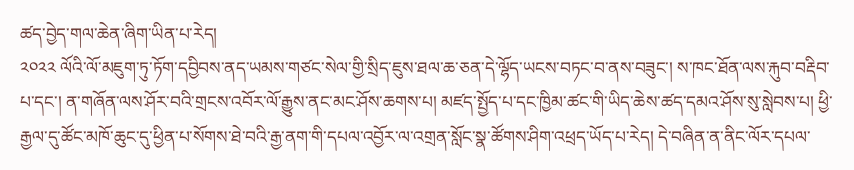ཚད་བྱེད་གལ་ཆེན་ཞིག་ཡིན་པ་རེད།
༢༠༢༢ ལོའི་ལོ་མཇུག་ཏུ་ཏོག་དབྱིབས་ནད་ཡམས་གཙང་སེལ་གྱི་སྲིད་ཇུས་ཐལ་ཆ་ཅན་དེ་ལྷོད་ཡངས་བཏང་བ་ནས་བཟུང་། ས་ཁང་ཐོན་ལས་རྐུབ་བརྡིབ་པ་དང་། ན་གཞོན་ལས་ཤོར་བའི་གྲངས་འབོར་ལོ་རྒྱུས་ནང་མང་ཤོས་ཆགས་པ། མཛད་སྤྱོད་པ་དང་ཁྱིམ་ཚང་གི་ཡིད་ཆེས་ཚད་དམའ་ཤོས་སུ་སླེབས་པ། ཕྱི་རྒྱལ་དུ་ཚོང་མཁོ་ཆུང་དུ་ཕྱིན་པ་སོགས་ཐེ་བའི་རྒྱ་ནག་གི་དཔལ་འབྱོར་ལ་འགྲན་སློང་སྣ་ཚོགས་ཤིག་འཕྲད་ཡོད་པ་རེད། དེ་བཞིན་ན་ནིང་ལོར་དཔལ་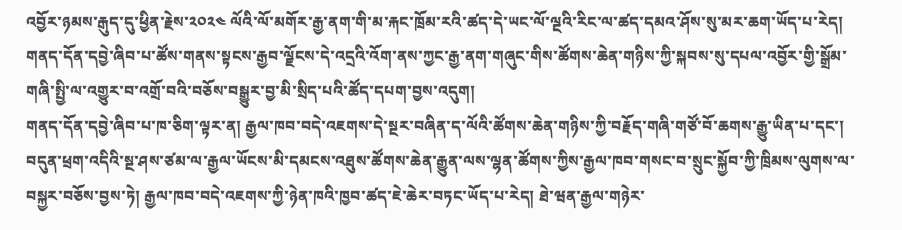འབྱོར་ཉམས་རྒུད་དུ་ཕྱིན་རྗེས་༢༠༢༤ ལོའི་ལོ་མགོར་རྒྱ་ནག་གི་མ་རྐང་ཁྲོམ་རའི་ཚད་དེ་ཡང་ལོ་ལྔའི་རིང་ལ་ཚད་དམའ་ཤོས་སུ་མར་ཆག་ཡོད་པ་རེད། གནད་དོན་དབྱེ་ཞིབ་པ་ཚོས་གནས་སྟངས་རྒྱབ་ལྗོངས་དེ་འདྲའི་འོག་ནས་ཀྱང་རྒྱ་ནག་གཞུང་གིས་ཚོགས་ཆེན་གཉིས་ཀྱི་སྐབས་སུ་དཔལ་འབྱོར་གྱི་སྒྲོམ་གཞི་སྤྱི་ལ་འགྱུར་བ་འགྲོ་བའི་བཅོས་བསྒྱུར་བྱ་མི་སྲིད་པའི་ཚོད་དཔག་བྱས་འདུག།
གནད་དོན་དབྱེ་ཞིབ་པ་ཁ་ཅིག་ལྟར་ན། རྒྱལ་ཁབ་བདེ་འཇགས་དེ་སྔར་བཞིན་ད་ལོའི་ཚོགས་ཆེན་གཉིས་ཀྱི་བརྗོད་གཞི་གཙོ་བོ་ཆགས་རྒྱུ་ཡིན་པ་དང་། བདུན་ཕྲག་འདིའི་སྔ་ཤས་ཙམ་ལ་རྒྱལ་ཡོངས་མི་དམངས་འཐུས་ཚོགས་ཆེན་རྒྱུན་ལས་ལྷན་ཚོགས་ཀྱིས་རྒྱལ་ཁབ་གསང་བ་སྲུང་སྐྱོབ་ཀྱི་ཁྲིམས་ལུགས་ལ་བསྐྱར་བཅོས་བྱས་ཏེ། རྒྱལ་ཁབ་བདེ་འཇགས་ཀྱི་ཉེན་ཁའི་ཁྱབ་ཚད་ཇེ་ཆེར་བཏང་ཡོད་པ་རེད། ཐེ་ཝན་རྒྱལ་གཉེར་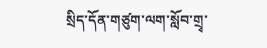སྲིད་དོན་གཙུག་ལག་སློབ་གྲྭ་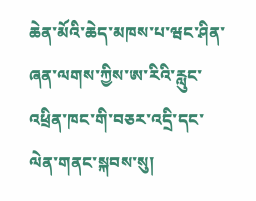ཆེན་མོའི་ཆེད་མཁས་པ་ཝང་ཤིན་ཞན་ལགས་ཀྱིས་ཨ་རིའི་རླུང་འཕྲིན་ཁང་གི་བཅར་འདྲི་དང་ལེན་གནང་སྐབས་སུ།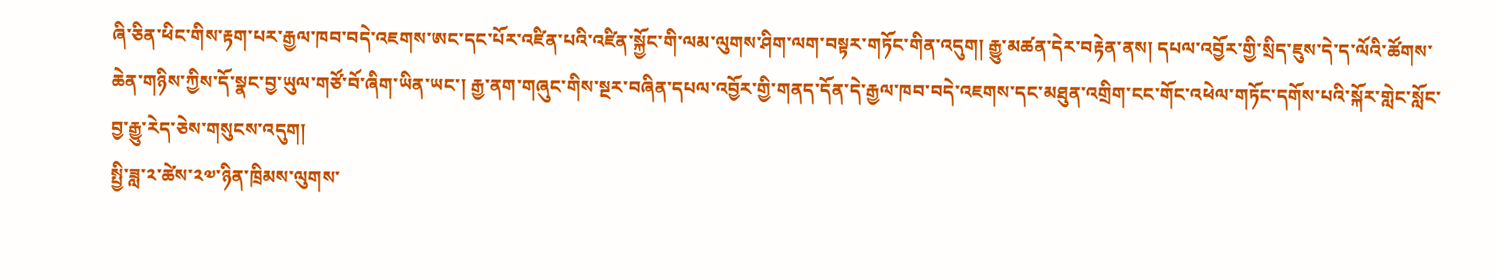ཞི་ཅིན་ཕིང་གིས་རྟག་པར་རྒྱལ་ཁབ་བདེ་འཇགས་ཨང་དང་པོར་འཛིན་པའི་འཛིན་སྐྱོང་གི་ལམ་ལུགས་ཤིག་ལག་བསྟར་གཏོང་གིན་འདུག། རྒྱུ་མཚན་དེར་བརྟེན་ནས། དཔལ་འབྱོར་གྱི་སྲིད་ཇུས་དེ་ད་ལོའི་ཚོགས་ཆེན་གཉིས་ཀྱིས་དོ་སྣང་བྱ་ཡུལ་གཙོ་བོ་ཞིག་ཡིན་ཡང་། རྒྱ་ནག་གཞུང་གིས་སྔར་བཞིན་དཔལ་འབྱོར་གྱི་གནད་དོན་དེ་རྒྱལ་ཁབ་བདེ་འཇགས་དང་མཐུན་འགྲིག་ངང་གོང་འཕེལ་གཏོང་དགོས་པའི་སྐོར་གླེང་སློང་བྱ་རྒྱུ་རེད་ཅེས་གསུངས་འདུག།
སྤྱི་ཟླ་༢་ཚེས་༢༧་ཉིན་ཁྲིམས་ལུགས་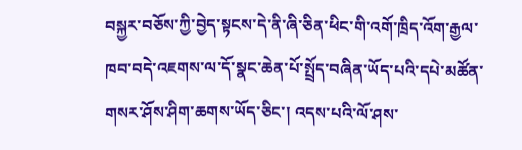བསྐྱར་བཅོས་ཀྱི་བྱེད་སྟངས་དེ་ནི་ཞི་ཅིན་ཕིང་གི་འགོ་ཁྲིད་འོག་རྒྱལ་ཁབ་བདེ་འཇགས་ལ་དོ་སྣང་ཆེན་པོ་སྤྲོད་བཞིན་ཡོད་པའི་དཔེ་མཚོན་གསར་ཤོས་ཤིག་ཆགས་ཡོད་ཅིང་། འདས་པའི་ལོ་ཤས་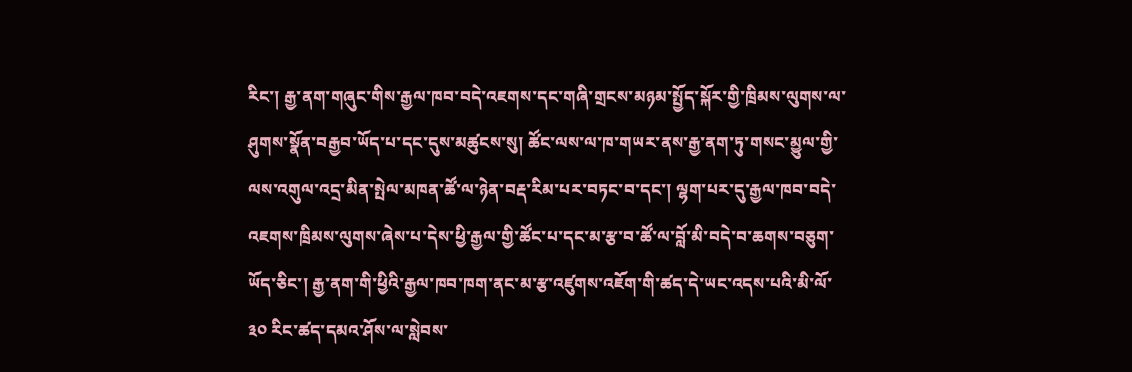རིང་། རྒྱ་ནག་གཞུང་གིས་རྒྱལ་ཁབ་བདེ་འཇགས་དང་གཞི་གྲངས་མཉམ་སྤྱོད་སྐོར་གྱི་ཁྲིམས་ལུགས་ལ་ཤུགས་སྣོན་བརྒྱབ་ཡོད་པ་དང་དུས་མཚུངས་སུ། ཚོང་ལས་ལ་ཁ་གཡར་ནས་རྒྱ་ནག་ཏུ་གསང་མྱུལ་གྱི་ལས་འགུལ་འདྲ་མིན་སྤེལ་མཁན་ཚོ་ལ་ཉེན་བརྡ་རིམ་པར་བཏང་བ་དང་། ལྷག་པར་དུ་རྒྱལ་ཁབ་བདེ་འཇགས་ཁྲིམས་ལུགས་ཞེས་པ་དེས་ཕྱི་རྒྱལ་གྱི་ཚོང་པ་དང་མ་རྩ་བ་ཚོ་ལ་བློ་མི་བདེ་བ་ཆགས་བཅུག་ཡོད་ཅིང་། རྒྱ་ནག་གི་ཕྱིའི་རྒྱལ་ཁབ་ཁག་ནང་མ་རྩ་འཛུགས་འཇོག་གི་ཚད་དེ་ཡང་འདས་པའི་མི་ལོ་༣༠ རིང་ཚད་དམའ་ཤོས་ལ་སླེབས་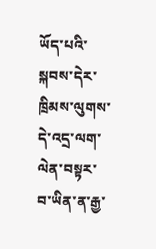ཡོད་པའི་སྐབས་དེར་ཁྲིམས་ལུགས་དེ་འདྲ་ལག་ལེན་བསྟར་བ་ཡིན་ན་རྒྱ་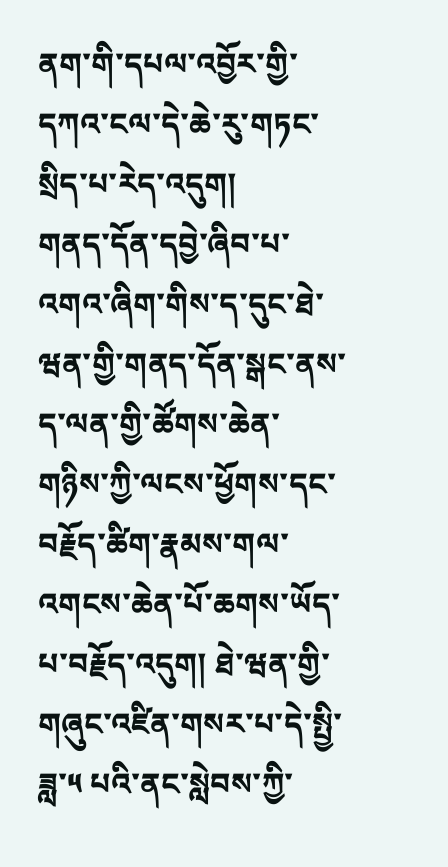ནག་གི་དཔལ་འབྱོར་གྱི་དཀའ་ངལ་དེ་ཆེ་རུ་གཏང་སྲིད་པ་རེད་འདུག།
གནད་དོན་དབྱེ་ཞིབ་པ་འགའ་ཞིག་གིས་ད་དུང་ཐེ་ཝན་གྱི་གནད་དོན་སྒང་ནས་ད་ལན་གྱི་ཚོགས་ཆེན་གཉིས་ཀྱི་ལངས་ཕྱོགས་དང་བརྗོད་ཚིག་རྣམས་གལ་འགངས་ཆེན་པོ་ཆགས་ཡོད་པ་བརྗོད་འདུག། ཐེ་ཝན་གྱི་གཞུང་འཛིན་གསར་པ་དེ་སྤྱི་ཟླ་༥ པའི་ནང་སླེབས་ཀྱི་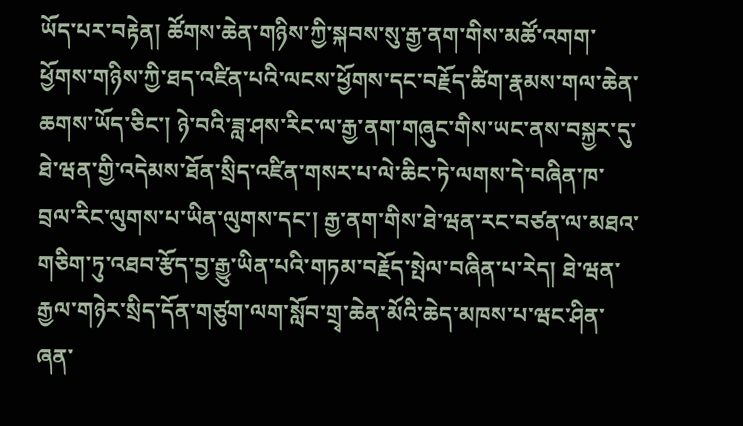ཡོད་པར་བརྟེན། ཚོགས་ཆེན་གཉིས་ཀྱི་སྐབས་སུ་རྒྱ་ནག་གིས་མཚོ་འགག་ཕྱོགས་གཉིས་ཀྱི་ཐད་འཛིན་པའི་ལངས་ཕྱོགས་དང་བརྗོད་ཚིག་རྣམས་གལ་ཆེན་ཆགས་ཡོད་ཅིང་། ཉེ་བའི་ཟླ་ཤས་རིང་ལ་རྒྱ་ནག་གཞུང་གིས་ཡང་ནས་བསྐྱར་དུ་ཐེ་ཝན་གྱི་འདེམས་ཐོན་སྲིད་འཛིན་གསར་པ་ལེ་ཆིང་ཏེ་ལགས་དེ་བཞིན་ཁ་བྲལ་རིང་ལུགས་པ་ཡིན་ལུགས་དང་། རྒྱ་ནག་གིས་ཐེ་ཝན་རང་བཙན་ལ་མཐའ་གཅིག་ཏུ་འཐབ་རྩོད་བྱ་རྒྱུ་ཡིན་པའི་གཏམ་བརྗོད་སྤེལ་བཞིན་པ་རེད། ཐེ་ཝན་རྒྱལ་གཉེར་སྲིད་དོན་གཙུག་ལག་སློབ་གྲྭ་ཆེན་མོའི་ཆེད་མཁས་པ་ཝང་ཤིན་ཞན་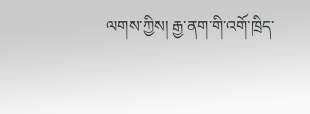ལགས་ཀྱིས། རྒྱ་ནག་གི་འགོ་ཁྲིད་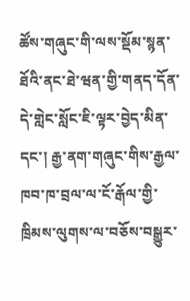ཚོས་གཞུང་གི་ལས་སྡོམ་སྙན་ཐོའི་ནང་ཐེ་ཝན་གྱི་གནད་དོན་དེ་གླེང་སློང་ཇི་ལྟར་བྱེད་མིན་དང་། རྒྱ་ནག་གཞུང་གིས་རྒྱལ་ཁབ་ཁ་བྲལ་ལ་ངོ་རྒོལ་གྱི་ཁྲིམས་ལུགས་ལ་བཅོས་བསྒྱུར་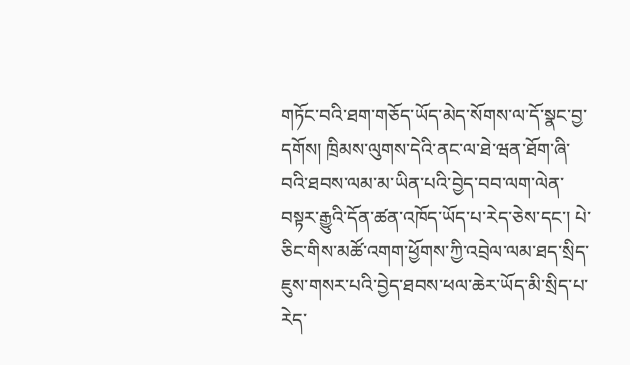གཏོང་བའི་ཐག་གཅོད་ཡོད་མེད་སོགས་ལ་དོ་སྣང་བྱ་དགོས། ཁྲིམས་ལུགས་དེའི་ནང་ལ་ཐེ་ཝན་ཐོག་ཞི་བའི་ཐབས་ལམ་མ་ཡིན་པའི་བྱེད་བབ་ལག་ལེན་བསྟར་རྒྱུའི་དོན་ཚན་འཁོད་ཡོད་པ་རེད་ཅེས་དང་། པེ་ཅིང་གིས་མཚོ་འགག་ཕྱོགས་ཀྱི་འབྲེལ་ལམ་ཐད་སྲིད་ཇུས་གསར་པའི་བྱེད་ཐབས་ཕལ་ཆེར་ཡོད་མི་སྲིད་པ་རེད་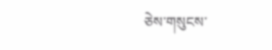ཅེས་གསུངས་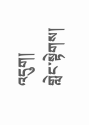འདུག།
གླེང་སྟེགས།